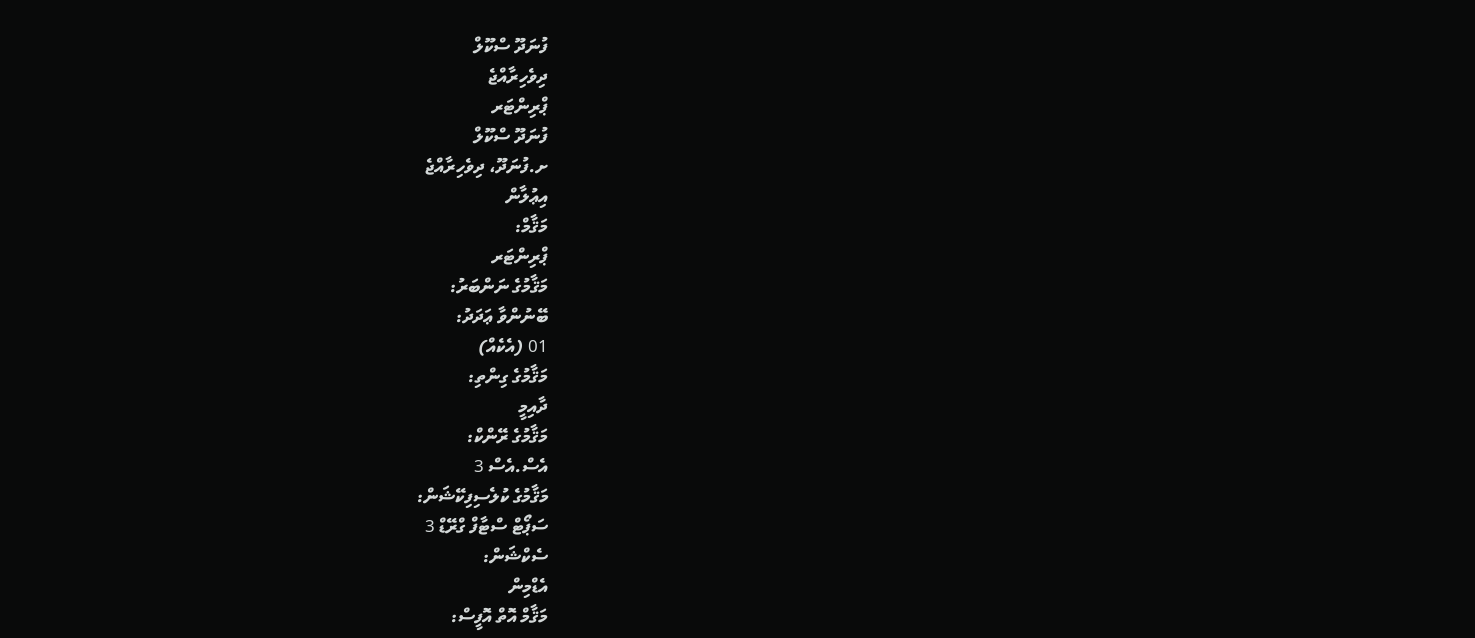ފުނަދޫ ސްކޫލް
ދިވެހިރާއްޖެ
ޕްރިންޓަރ
ފުނަދޫ ސްކޫލް
ށ.ފުނަދޫ، ދިވެހިރާއްޖެ
އިޢުލާން
މަޤާމް:
ޕްރިންޓަރ
މަޤާމުގެ ނަންބަރު:
ބޭނުންވާ ޢަދަދު:
01 (އެކެއް)
މަޤާމުގެ ގިންތި:
ދާއިމީ
މަޤާމުގެ ރޭންކް:
އެސް.އެސް 3
މަޤާމުގެ ކުލެސިފިކޭޝަން:
ސަޕޯޓް ސްޓާފް ގްރޭޑް 3
ސެކްޝަން:
އެޑްމިން
މަޤާމް އޮތް އޮފީސް: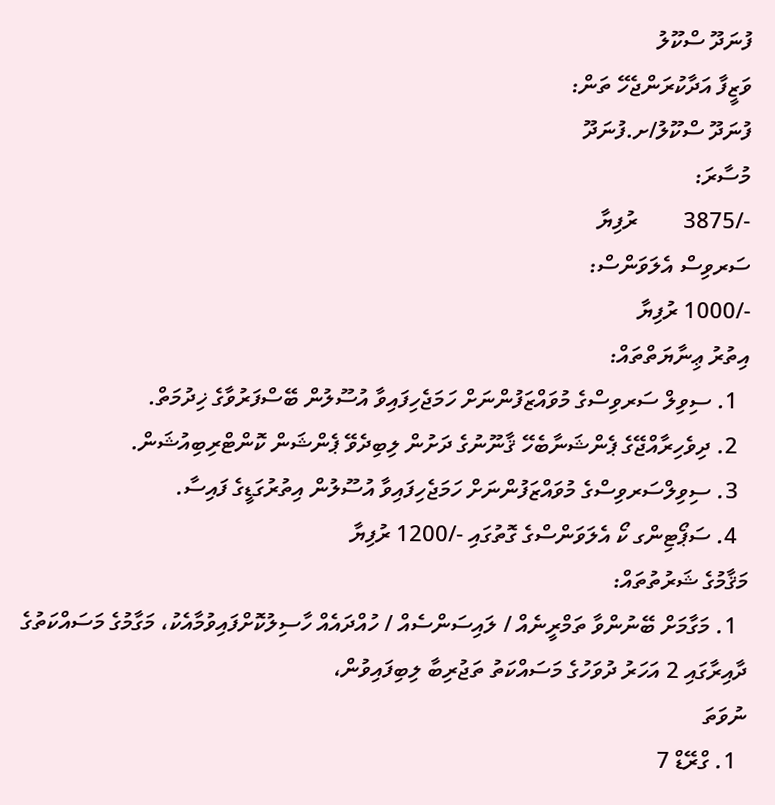ފުނަދޫ ސްކޫލު
ވަޒީފާ އަދާކުރަންޖެހޭ ތަން:
ފުނަދޫ ސްކޫލު/ށ.ފުނަދޫ
މުސާރަ:
-/3875        ރުފިޔާ
ސަރވިސް އެލަވަންސް:
-/1000 ރުފިޔާ
އިތުރު ޢިނާޔަތްތައް:
  1. ސިވިލް ސަރވިސްގެ މުވައްޒަފުންނަށް ހަމަޖެހިފައިވާ އުސޫލުން ބޭސްފަރުވާގެ ޚިދުމަތް.
  2. ދިވެހިރާއްޖޭގެ ޕެންޝަނާބެހޭ ޤާނޫނުގެ ދަށުން ލިބިދެވޭ ޕެންޝަން ކޮންޓްރިބިއުޝަން.
  3. ސިވިލްސަރވިސްގެ މުވައްޒަފުންނަށް ހަމަޖެހިފައިވާ އުސޫލުން އިތުރުގަޑީގެ ފައިސާ.
  4. ސަޕޯޓިންގ ކޯ އެލަވަންސްގެ ގޮތުގައި -/1200 ރުފިޔާ
މަޤާމުގެ ޝަރުތުތައް:
  1. މަގާމަށް ބޭނުންވާ ތަމްރީނެއް / ލައިސަންސެއް / ހުއްދައެއް ހާސިލުކޮށްފައިވުމާއެކު، މަގާމުގެ މަސައްކަތުގެ ދާއިރާގައި 2 އަހަރު ދުވަހުގެ މަސައްކަތު ތަޖުރިބާ ލިބިފައިވުން،
ނުވަތަ
  1. ގްރޭޑް 7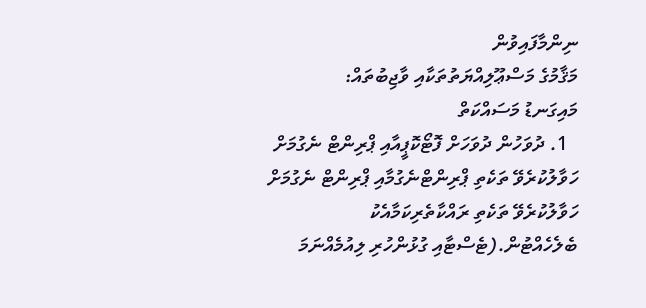ނިންމާފައިވުން
މަޤާމުގެ މަސްޢޫލިއްޔަތުތަކާއި ވާޖިބުތައް:
މައިގަނޑު މަސައްކަތް
  1. ދުވަހުން ދުވަހަށް ފޮޓޯކޮޕީއާއި ޕްރިންޓް ނެގުމަށް ހަވާލުކުރެވޭ ތަކެތި ޕްރިންޓްނެގުމާއި ޕްރިންޓް ނެގުމަށް ހަވާލުކުރެވޭ ތަކެތި ރައްކާތެރިކަމާއެކު ބެލެހެއްޓުން.(ޓެސްޓާއި ގުޅުންހުރި ލިއުމެއްނަމަ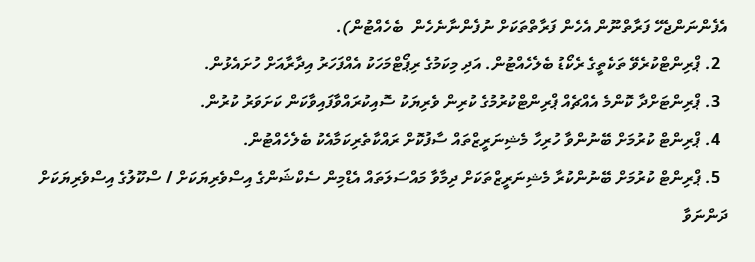އެފެންނަންޖެހޭ ފަރާތްނޫން އެހެން ފަރާތްތަކަށް ނުފެންނާނެހެން  ބެހެއްޓުން).
  2. ޕްރިންޓްކުރެވޭ ތަކެތީގެ ރެކޯޑު ބެލެހެއްޓުން. އަދި މިކަމުގެ ރިޕޯޓްމަހަކު އެއްފަހަރު އިދާރާއަށް ހުށައެޅުން.
  3. ޕްރިންޓަށްދާ ކޮންމެ އެއްޗެއް ޕްރިންޓްކުރުމުގެ ކުރިން ވެރިޔަކު ސޮއިކުރައްވާފައިވާކަން ކަށަވަރު ކުރުން.
  4. ޕްރިންޓް ކުރުމަށް ބޭނުންވާ ހުރިހާ މެޝިނަރީޒްތައް ސާފުކޮށް ރައްކާތެރިކަމާއެކު ބެލެހެއްޓުން.
  5. ޕްރިންޓް ކުރުމަށް ބޭނުންކުރާ މެޝިނަރީޒްތަކަށް ދިމާވާ މައްސަލަތައް އެޑްމިން ސެކްޝަންގެ އިސްވެރިޔަކަށް / ސްކޫލުގެ އިސްވެރިޔަކަށް ދަންނަވާ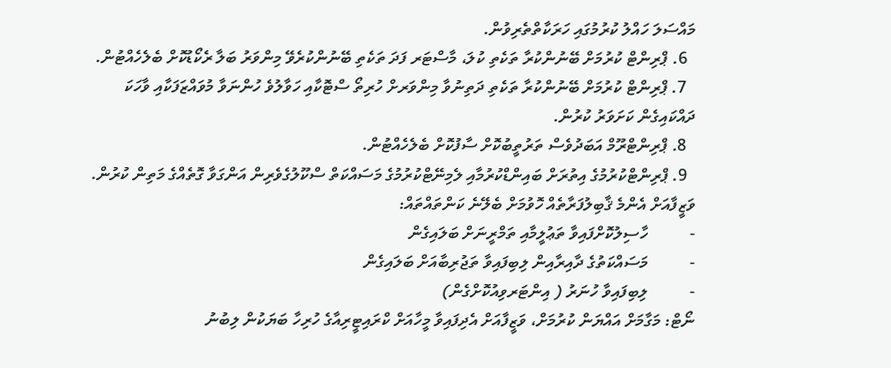މައްސަލަ ހައްލު ކުރުމުގައި ހަރަކާތްތެރިވުން.
  6. ޕްރިންޓް ކުރުމަށް ބޭނުންކުރާ ތަކެތި ކުލަ، މާސްޓަރ ފަދަ ތަކެތި ބޭނުންކުރެވޭ މިންވަރު ބަލާ ރެކޯޑުކޮށް ބެލެހެއްޓުން.
  7. ޕްރިންޓް ކުރުމަށް ބޭނުންކުރާ ތަކެތި ދަތިނުވާ މިންވަރށް ހުރިތޯ ސްޓޮކާއި ހަވާލުވެ ހުންނަވާ މުވައްޒަފަކާއި ވާހަކަ ދައްކައިގެން ކަށަވަރު ކުރުން.
  8. ޕްރިންޓްރޫމް އަބަދުވެސް ތަރުތީބުކޮށް ސާފުކޮށް ބެލެހެއްޓުން.
  9. ޕްރިންޓްކުރުމުގެ އިތުރަށް ބައިންޑްކުރުމާއި ލެމިނޭޓްކުރުމުގެ މަސައްކަތް ސްކޫލުގެވެރިން އަންގަވާ ގޮތެއްގެ މަތިން ކުރުން.
ވަޒީފާއަށް އެންމެ ޤާބިލުފަރާތެއް ހޮވުމަށް ބެލޭނެ ކަންތައްތައް:
-          ހާސިލުކޮށްފައިވާ ތަޢުލީމާއި ތަމްރީނަށް ބަލައިގެން
-          މަސައްކަތުގެ ދާއިރާއިން ލިބިފައިވާ ތަޖުރިބާއަށް ބަލައިގެން
-          ލިބިފައިވާ ހުނަރު ( އިންޓަރވިއުކޮށްގެން)
ނޯޓް: މަގާމަށް އައްޔަން ކުރުމަށް، ވަޒީފާއަށް އެދިފައިވާ މީހާއަށް ކްރައިޓީރިއާގެ ހުރިހާ ބަޔަކުން ލިބުނު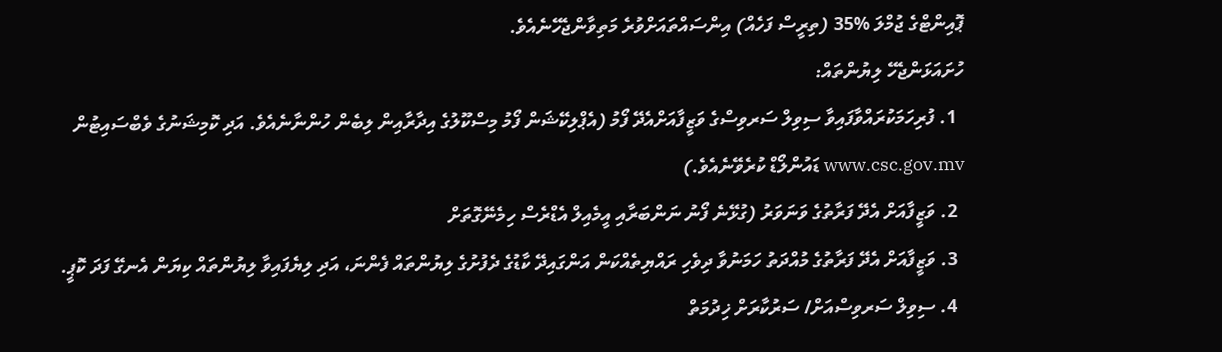ޕޮއިންޓްގެ ޖުމްލަ %35 (ތިރީސް ފަހެއް) އިންސައްތައަށްވުރެ މަތިވާންޖެހޭނެއެވެ.
ހުށައަޅަންޖެހޭ ލިޔުންތައް:
  1. ފުރިހަމަކުރައްވާފައިވާ ސިވިލް ސަރވިސްގެ ވަޒީފާއަށްއެދޭ ފޯމު (އެޕްލިކޭޝަން ފޯމު މިސްކޫލުގެ އިދާރާއިން ލިބެން ހުންނާނެއެވެ. އަދި ކޮމިޝަނުގެ ވެބްސައިޓުން www.csc.gov.mv ޑައުންލޯޑް ކުރެވޭނެއެވެ.)
  2. ވަޒީފާއަށް އެދޭ ފަރާތުގެ ވަނަވަރު (ގުޅޭނެ ފޯނު ނަންބަރާއި އީމެއިލް އެޑްރެސް ހިމެނޭގޮތަށް
  3. ވަޒީފާއަށް އެދޭ ފަރާތުގެ މުއްދަތު ހަމަނުވާ ދިވެހި ރައްޔިތެއްކަން އަންގައިދޭ ކާޑުގެ ދެފުށުގެ ލިޔުންތައް ފެންނަ، އަދި ލިޔެފައިވާ ލިޔުންތައް ކިޔަން އެނގޭ ފަދަ ކޮޕީ.
  4. ސިވިލް ސަރވިސްއަށް/ ސަރުކާރަށް ޚިދުމަތް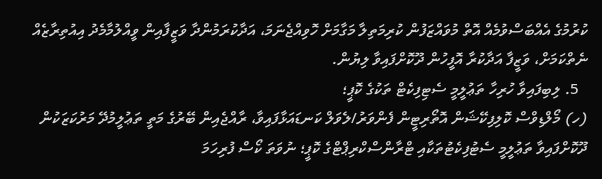ކުރުމުގެ އެއްބަސްވުމެއް އޮތް މުވައްޒަފުން ކުރިމަތިލާ މަގާމަށް ހޮވިއްޖެނަމަ، އަދާކުރަމުންދާ ވަޒީފާއިން ވީއްލުމާމެދު އިއުތިރާޒެއް ނެތްކަމަށް، ވަޒީފާ އަދާކުރާ އޮފީހުން ދޫކޮށްފައިވާ ލިޔުން.
  5. ލިބިފައިވާ ހުރިހާ ތަޢުލީމީ ސެޓިފިކެޓް ތަކުގެ ކޮޕީ؛
(ހ) މޯލްޑިވްސް ކޮލިފިކޭޝަން އޮތޯރިޓީން ފެންވަރު/ލެވަލް ކަނޑައަޅާފައިވާ، ރާއްޖެއިން ބޭރުގެ މަތީ ތަޢުލީމުދޭ މަރުކަޒަކުން ދޫކޮށްފައިވާ ތަޢުލީމީ ސެޓުފިކެޓުތަކާއި ޓްރާންސްކްރިޕްޓްގެ ކޮޕީ؛ ނުވަތަ ކޯސް ފުރިހަމަ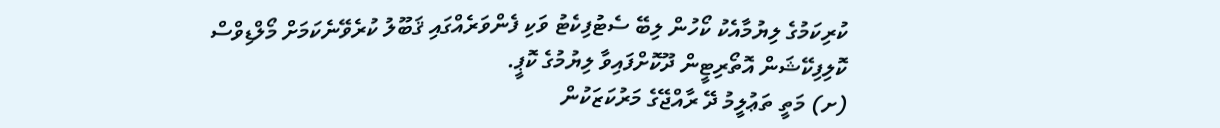ކުރިކަމުގެ ލިޔުމާއެކު ކޯހުން ލިބޭ ސެޓުފިކެޓު ވަކި ފެންވަރެއްގައި ޤަބޫލު ކުރެވޭނެކަމަށް މޯލްޑިވްސް ކޮލިފިކޭޝަން އޮތޯރިޓީން ދޫކޮށްފައިވާ ލިޔުމުގެ ކޮޕީ.
(ށ) މަތީ ތަޢުލީމު ދޭ ރާއްޖޭގެ މަރުކަޒަކުން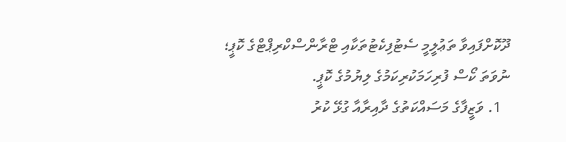ދޫކޮށްފައިވާ ތަޢުލީމީ ސެޓުފިކެޓުތަކާއި ޓްރާންސްކްރިޕްޓްގެ ކޮޕީ؛ ނުވަތަ ކޯސް ފުރިހަމަކުރިކަމުގެ ލިޔުމުގެ ކޮޕީ.
  1. ވަޒީފާގެ މަސައްކަތުގެ ދާއިރާއާ ގުޅޭ ކުރު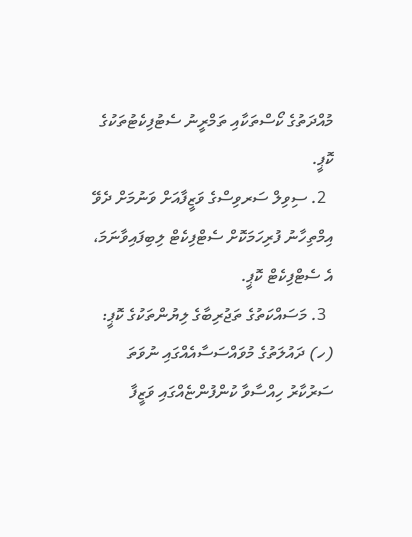މުއްދަތުގެ ކޯސްތަކާއި ތަމްރީނު ސެޓުފިކެޓުތަކުގެ ކޮޕީ.
  2. ސިވިލް ސަރވިސްގެ ވަޒީފާއަށް ވަނުމަށް ދެވޭ އިމްތިހާނު ފުރިހަމަކޮށް ސެޓްފިކެޓް ލިބިފައިވާނަމަ، އެ ސެޓްފިކެޓް ކޮޕީ.
  3. މަސައްކަތުގެ ތަޖުރިބާގެ ލިޔުންތަކުގެ ކޮޕީ:
(ހ) ދައުލަތުގެ މުވައްސަސާއެއްގައި ނުވަތަ ސަރުކާރު ހިއްސާވާ ކުންފުންޏެއްގައި ވަޒީފާ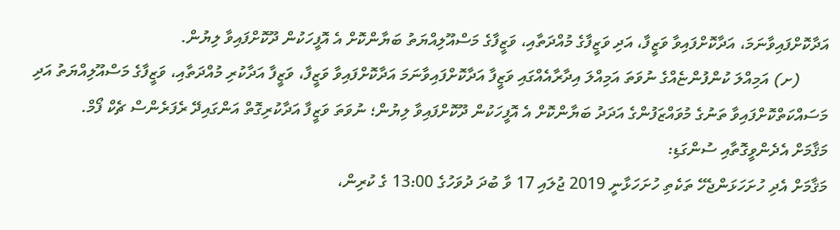އަދާކޮށްފައިވާނަމަ، އަދާކޮށްފައިވާ ވަޒީފާ، އަދި ވަޒީފާގެ މުއްދަތާއި، ވަޒީފާގެ މަސްއޫލިއްޔަތު ބަޔާންކޮށް އެ އޮފީހަކުން ދޫކޮށްފައިވާ ލިޔުން.
       (ށ) އަމިއްލަ ކުންފުންޏެއްގެ ނުވަތަ އަމިއްލަ އިދާރާއެއްގައި ވަޒީފާ އަދާކޮށްފައިވާނަމަ އަދާކޮށްފައިވާ ވަޒީފާ، ވަޒީފާ އަދާކުރި މުއްދަތާއި، ވަޒީފާގެ މަސްއޫލިއްޔަތު އަދި މަސައްކަތްކޮށްފައިވާ ތަނުގެ މުވައްޒަފުންގެ އަދަދު ބަޔާންކޮށް އެ އޮފީހަކުން ދޫކޮށްފައިވާ ލިޔުން؛ ނުވަތަ ވަޒީފާ އަދާކުރިގޮތް އަންގައިދޭ ރެފަރެންސް ޗެކް ފޯމް.
މަޤާމަށް އެދެންވީގޮތާއި ސުންގަޑި:
މަޤާމަށް އެދި ހުށަހަޅަންޖެހޭ ތަކެތި ހުށަހަޅާނީ 2019 ޖުލައި 17 ވާ ބުދަ ދުވަހުގެ 13:00 ގެ ކުރިން،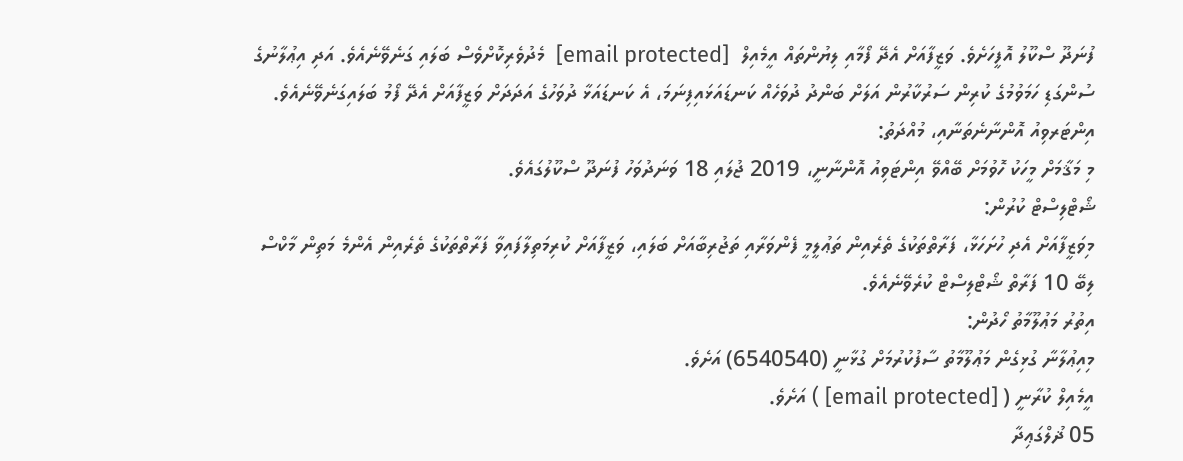ފުނަދޫ ސްކޫލު އޮފީހަށެވެ. ވަޒީފާއަށް އެދޭ ފޯމާއި ލިޔުންތައް އީމެއިލް  [email protected]  މެދުވެރިކޮށްވެސް ބަލައި ގަނެވޭނެއެވެ. އަދި އިޢުލާނުގެ ސުންގަޑި ހަމަވުމުގެ ކުރިން ސަރުކާރުން އަލަށް ބަންދު ދުވަހެއް ކަނޑައަޅައިފިނަމަ، އެ ކަނޑައަޅާ ދުވަހުގެ އަދަދަށް ވަޒީފާއަށް އެދޭ ފޯމު ބަލައިގަނެވޭނެއެވެ.
އިންޓަރވިއު އޮންނާނެތަނާއި، މުއްދަތު:
މި މަޤާމަށް މީހަކު ހޮވުމަށް ބޭއްވޭ އިންޓަވިއު އޮންނާނީ، 2019 ޖުލައި 18 ވަނަދުވަހު ފުނަދޫ ސްކޫލުގައެވެ.
ޝޯޓްލިސްޓް ކުރުން:
މިވަޒީފާއަށް އެދި ހުށަހަޅާ، ފަރާތްތަކުގެ ތެރެއިން ތަޢުލީމީ ފެންވަރާއި ތަޖުރިބާއަށް ބަލައި، ވަޒީފާއަށް ކުރިމަތިލާފައިވާ ފަރާތްތަކުގެ ތެރެއިން އެންމެ މަތިން މާކްސް ލިބޭ 10 ފަރާތް ޝޯޓްލިސްޓް ކުރެވޭނެއެވެ.
އިތުރު މަޢުލޫމާތު ހޯދުން:
މިއިޢުލާނާ ގުޅިގެން މަޢުލޫމާތު ސާފުކުރުމަށް ގުޅާނީ (6540540) އަށެވެ.
އީމެއިލް ކުރާނީ ( [email protected] ) އަށެވެ.
05 ޛުލްގަޢިދާ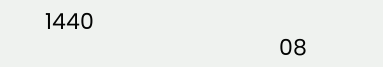1440
                                       08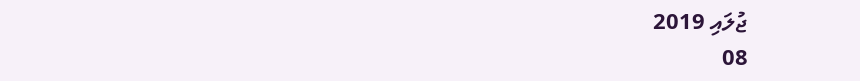ޖުލައި 2019
08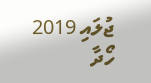ޖުލައި 2019
ހޯދާ